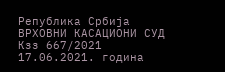Република Србија
ВРХОВНИ КАСАЦИОНИ СУД
Кзз 667/2021
17.06.2021. година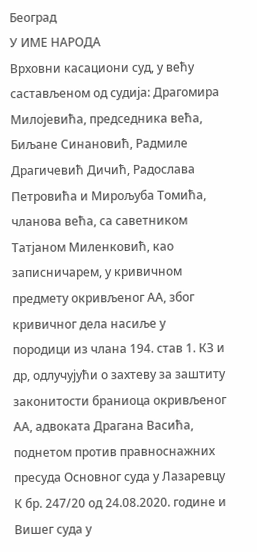Београд
У ИМЕ НАРОДА
Врховни касациони суд, у већу састављеном од судија: Драгомира Милојевића, председника већа, Биљане Синановић, Радмиле Драгичевић Дичић, Радослава Петровића и Мирољуба Томића, чланова већа, са саветником Татјаном Миленковић, као записничарем, у кривичном предмету окривљеног АА, због кривичног дела насиље у породици из члана 194. став 1. КЗ и др, одлучујући о захтеву за заштиту законитости браниоца окривљеног АА, адвоката Драгана Васића, поднетом против правноснажних пресуда Основног суда у Лазаревцу К бр. 247/20 од 24.08.2020. године и Вишег суда у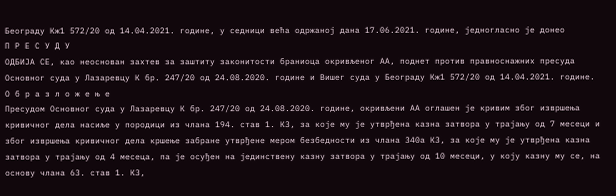Београду Кж1 572/20 од 14.04.2021. године, у седници већа одржаној дана 17.06.2021. године, једногласно је донео
П Р Е С У Д У
ОДБИЈА СЕ, као неоснован захтев за заштиту законитости браниоца окривљеног АА, поднет против правноснажних пресуда Основног суда у Лазаревцу К бр. 247/20 од 24.08.2020. године и Вишег суда у Београду Кж1 572/20 од 14.04.2021. године.
О б р а з л о ж е њ е
Пресудом Основног суда у Лазаревцу К бр. 247/20 од 24.08.2020. године, окривљени АА оглашен је кривим због извршења кривичног дела насиље у породици из члана 194. став 1. КЗ, за које му је утврђена казна затвора у трајању од 7 месеци и због извршења кривичног дела кршење забране утврђене мером безбедности из члана 340а КЗ, за које му је утврђена казна затвора у трајању од 4 месеца, па је осуђен на јединствену казну затвора у трајању од 10 месеци, у коју казну му се, на основу члана 63. став 1. КЗ,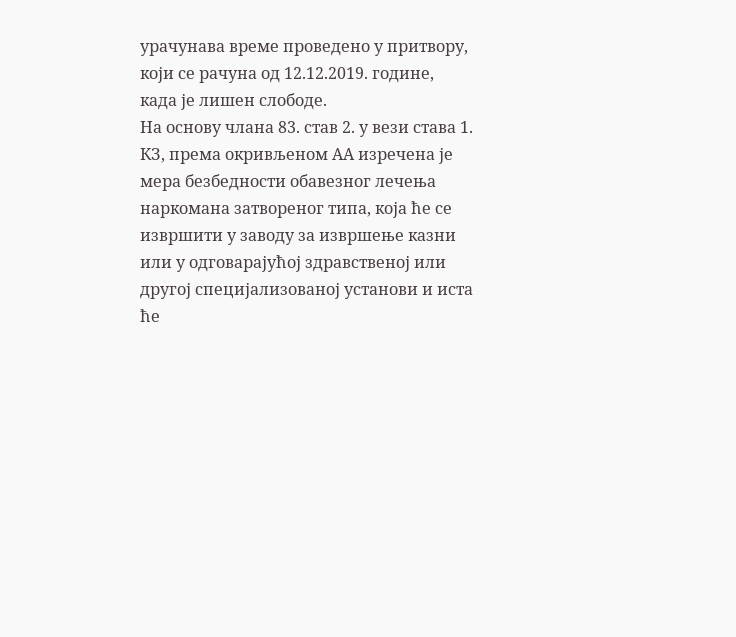урачунава време проведено у притвору, који се рачуна од 12.12.2019. године, када је лишен слободе.
На основу члана 83. став 2. у вези става 1. КЗ, према окривљеном АА изречена је мера безбедности обавезног лечења наркомана затвореног типа, која ће се извршити у заводу за извршење казни или у одговарајућој здравственој или другој специјализованој установи и иста ће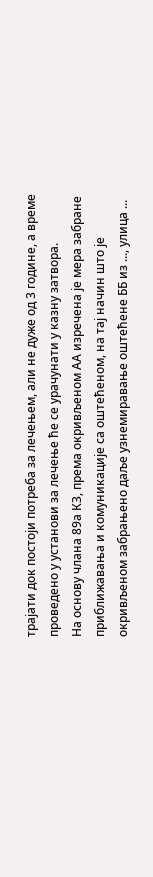трајати док постоји потреба за лечењем, али не дуже од 3 године, а време проведено у установи за лечење ће се урачунати у казну затвора.
На основу члана 89а КЗ, према окривљеном АА изречена је мера забране приближавања и комуникације са оштећеном, на тај начин што је окривљеном забрањено даље узнемиравање оштећене ББ из ..., улица ...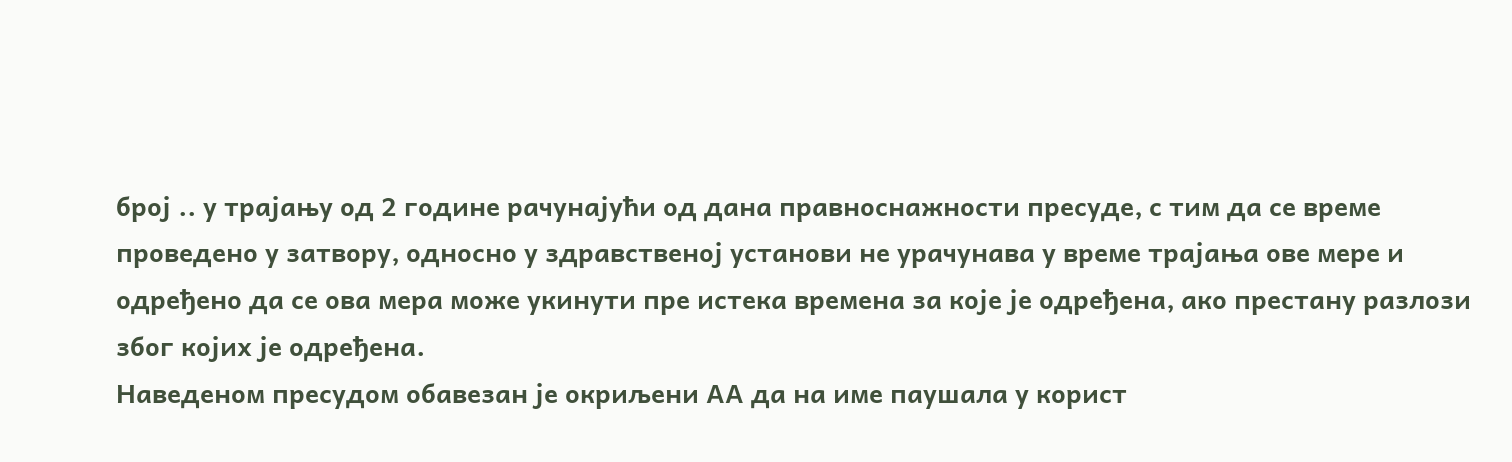број .. у трајању од 2 године рачунајући од дана правноснажности пресуде, с тим да се време проведено у затвору, односно у здравственој установи не урачунава у време трајања ове мере и одређено да се ова мера може укинути пре истека времена за које је одређена, ако престану разлози због којих је одређена.
Наведеном пресудом обавезан је окриљени АА да на име паушала у корист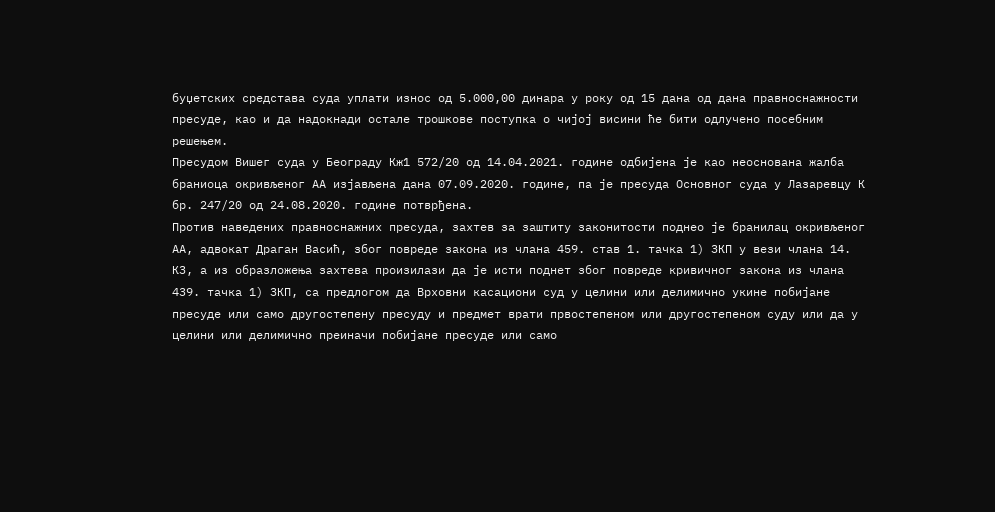буџетских средстава суда уплати износ од 5.000,00 динара у року од 15 дана од дана правноснажности пресуде, као и да надокнади остале трошкове поступка о чијој висини ће бити одлучено посебним решењем.
Пресудом Вишег суда у Београду Кж1 572/20 од 14.04.2021. године одбијена је као неоснована жалба браниоца окривљеног АА изјављена дана 07.09.2020. године, па је пресуда Основног суда у Лазаревцу К бр. 247/20 од 24.08.2020. године потврђена.
Против наведених правноснажних пресуда, захтев за заштиту законитости поднео је бранилац окривљеног АА, адвокат Драган Васић, због повреде закона из члана 459. став 1. тачка 1) ЗКП у вези члана 14. КЗ, а из образложења захтева произилази да је исти поднет због повреде кривичног закона из члана 439. тачка 1) ЗКП, са предлогом да Врховни касациони суд у целини или делимично укине побијане пресуде или само другостепену пресуду и предмет врати првостепеном или другостепеном суду или да у целини или делимично преиначи побијане пресуде или само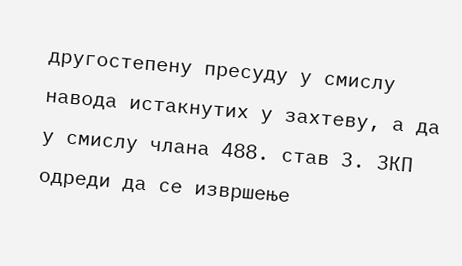другостепену пресуду у смислу навода истакнутих у захтеву, а да у смислу члана 488. став 3. ЗКП одреди да се извршење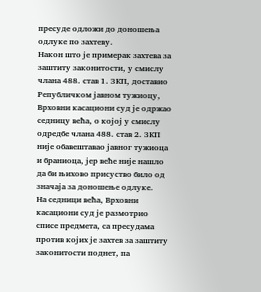пресуде одложи до доношења одлуке по захтеву.
Након што је примерак захтева за заштиту законитости, у смислу члана 488. став 1. ЗКП, доставио Републичком јавном тужиоцу, Врховни касациони суд је одржао седницу већа, о којој у смислу одредбе члана 488. став 2. ЗКП није обавештавао јавног тужиоца и браниоца, јер веће није нашло да би њихово присуство било од значаја за доношење одлуке.
На седници већа, Врховни касациони суд је размотрио списе предмета, са пресудама против којих је захтев за заштиту законитости поднет, па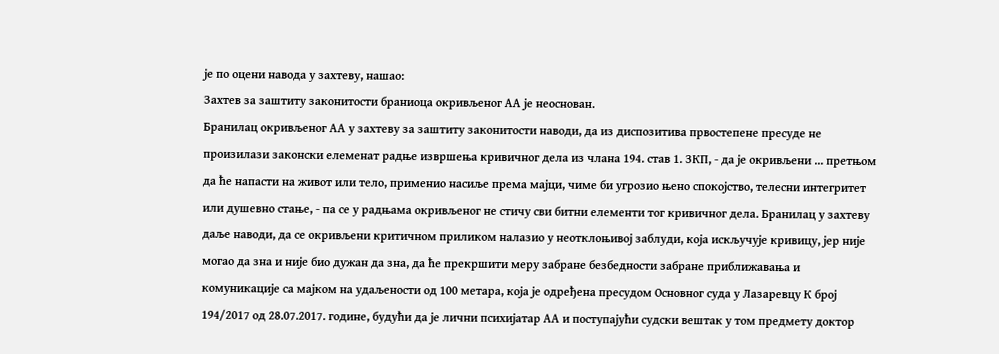је по оцени навода у захтеву, нашао:
Захтев за заштиту законитости браниоца окривљеног АА је неоснован.
Бранилац окривљеног АА у захтеву за заштиту законитости наводи, да из диспозитива првостепене пресуде не произилази законски елеменат радње извршења кривичног дела из члана 194. став 1. ЗКП, - да је окривљени ... претњом да ће напасти на живот или тело, применио насиље према мајци, чиме би угрозио њено спокојство, телесни интегритет или душевно стање, - па се у радњама окривљеног не стичу сви битни елементи тог кривичног дела. Бранилац у захтеву даље наводи, да се окривљени критичном приликом налазио у неотклоњивој заблуди, која искључује кривицу, јер није могао да зна и није био дужан да зна, да ће прекршити меру забране безбедности забране приближавања и комуникације са мајком на удаљености од 100 метара, која је одређена пресудом Основног суда у Лазаревцу К број 194/2017 од 28.07.2017. године, будући да је лични психијатар АА и поступајући судски вештак у том предмету доктор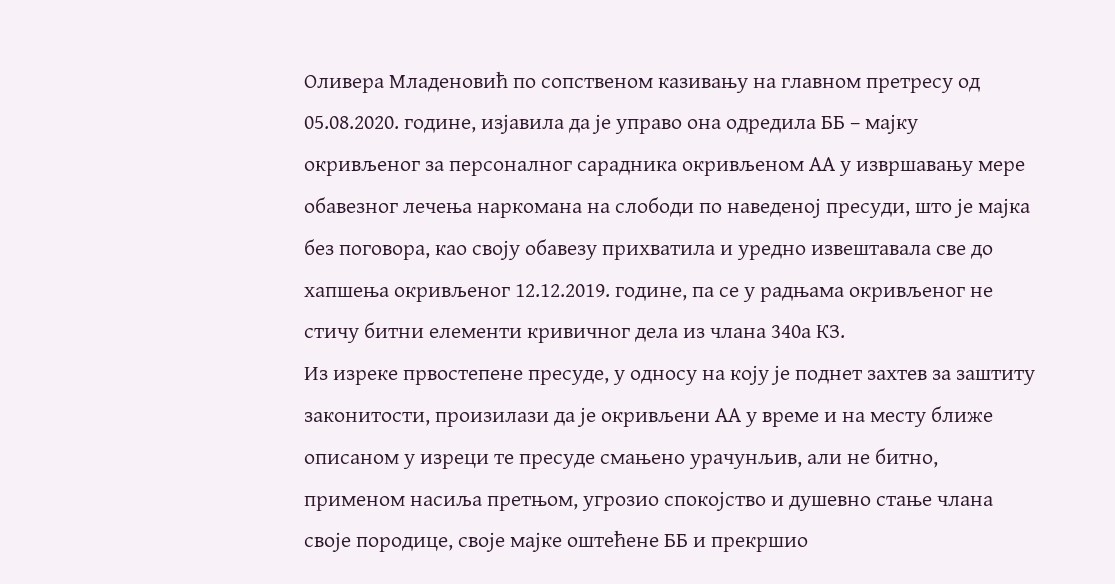Оливера Младеновић по сопственом казивању на главном претресу од 05.08.2020. године, изјавила да је управо она одредила ББ – мајку окривљеног за персоналног сарадника окривљеном АА у извршавању мере обавезног лечења наркомана на слободи по наведеној пресуди, што је мајка без поговора, као своју обавезу прихватила и уредно извештавала све до хапшења окривљеног 12.12.2019. године, па се у радњама окривљеног не стичу битни елементи кривичног дела из члана 340а КЗ.
Из изреке првостепене пресуде, у односу на коју је поднет захтев за заштиту законитости, произилази да је окривљени АА у време и на месту ближе описаном у изреци те пресуде смањено урачунљив, али не битно, применом насиља претњом, угрозио спокојство и душевно стање члана своје породице, своје мајке оштећене ББ и прекршио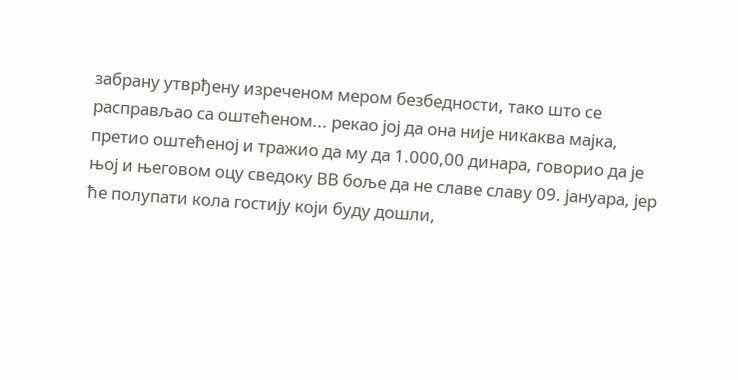забрану утврђену изреченом мером безбедности, тако што се расправљао са оштећеном... рекао јој да она није никаква мајка, претио оштећеној и тражио да му да 1.000,00 динара, говорио да је њој и његовом оцу сведоку ВВ боље да не славе славу 09. јануара, јер ће полупати кола гостију који буду дошли,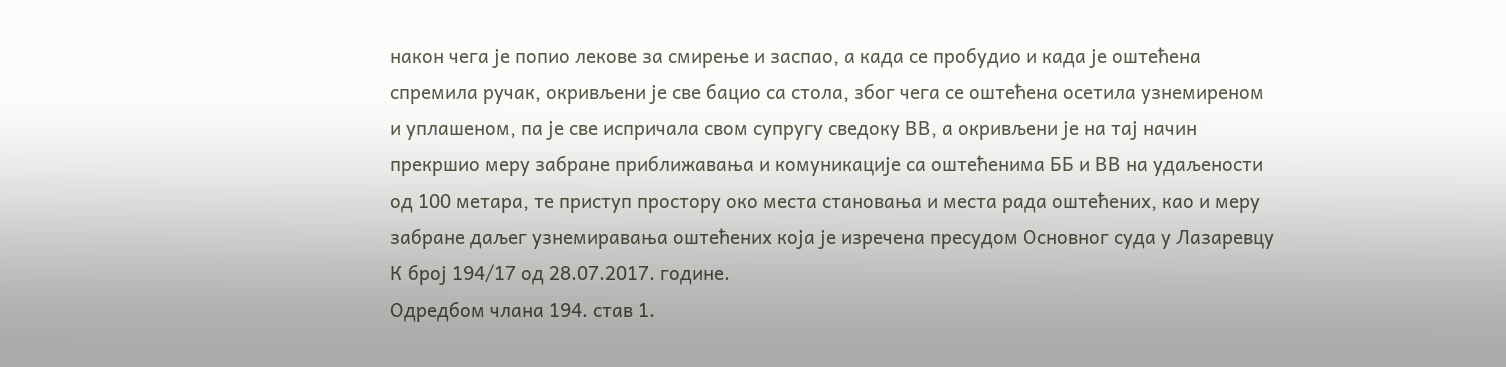након чега је попио лекове за смирење и заспао, а када се пробудио и када је оштећена спремила ручак, окривљени је све бацио са стола, због чега се оштећена осетила узнемиреном и уплашеном, па је све испричала свом супругу сведоку ВВ, а окривљени је на тај начин прекршио меру забране приближавања и комуникације са оштећенима ББ и ВВ на удаљености од 100 метара, те приступ простору око места становања и места рада оштећених, као и меру забране даљег узнемиравања оштећених која је изречена пресудом Основног суда у Лазаревцу К број 194/17 од 28.07.2017. године.
Одредбом члана 194. став 1.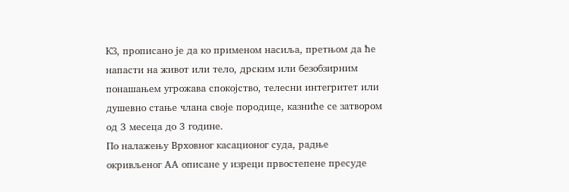КЗ, прописано је да ко применом насиља, претњом да ће напасти на живот или тело, дрским или безобзирним понашањем угрожава спокојство, телесни интегритет или душевно стање члана своје породице, казниће се затвором од 3 месеца до 3 године.
По налажењу Врховног касационог суда, радње окривљеног АА описане у изреци првостепене пресуде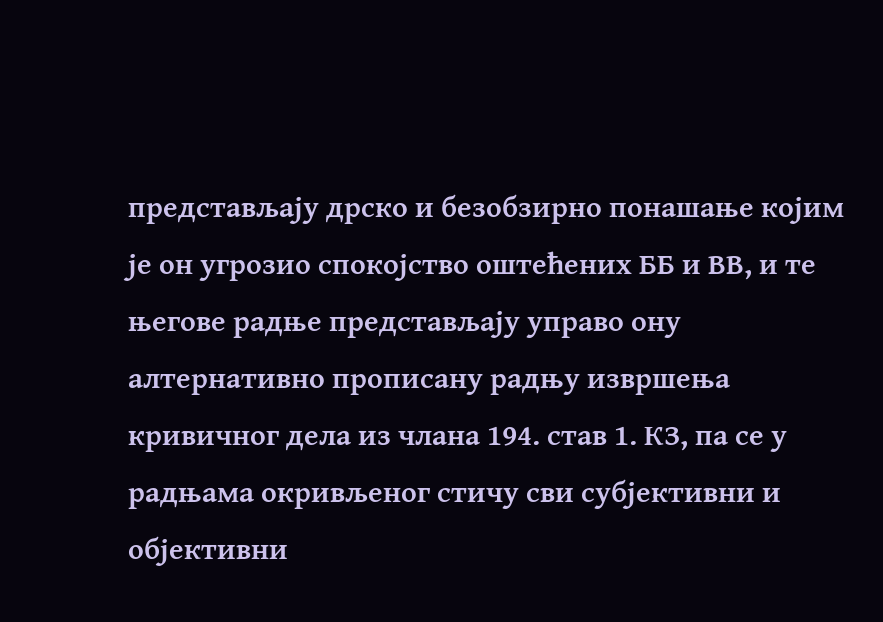представљају дрско и безобзирно понашање којим је он угрозио спокојство оштећених ББ и ВВ, и те његове радње представљају управо ону алтернативно прописану радњу извршења кривичног дела из члана 194. став 1. КЗ, па се у радњама окривљеног стичу сви субјективни и објективни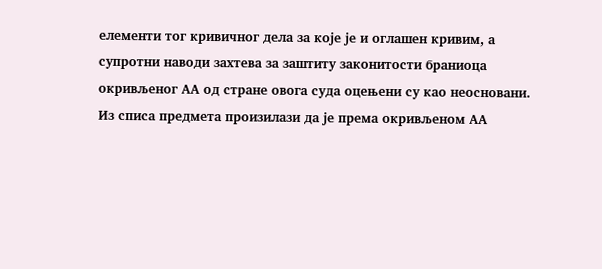елементи тог кривичног дела за које је и оглашен кривим, а супротни наводи захтева за заштиту законитости браниоца окривљеног АА од стране овога суда оцењени су као неосновани.
Из списа предмета произилази да је према окривљеном АА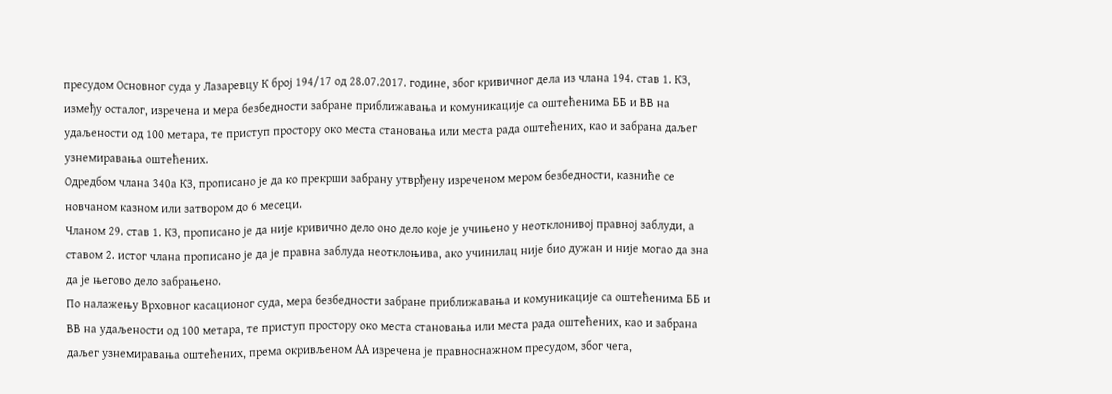пресудом Основног суда у Лазаревцу К број 194/17 од 28.07.2017. године, због кривичног дела из члана 194. став 1. КЗ, између осталог, изречена и мера безбедности забране приближавања и комуникације са оштећенима ББ и ВВ на удаљености од 100 метара, те приступ простору око места становања или места рада оштећених, као и забрана даљег узнемиравања оштећених.
Одредбом члана 340а КЗ, прописано је да ко прекрши забрану утврђену изреченом мером безбедности, казниће се новчаном казном или затвором до 6 месеци.
Чланом 29. став 1. КЗ, прописано је да није кривично дело оно дело које је учињено у неотклонивој правној заблуди, а ставом 2. истог члана прописано је да је правна заблуда неотклоњива, ако учинилац није био дужан и није могао да зна да је његово дело забрањено.
По налажењу Врховног касационог суда, мера безбедности забране приближавања и комуникације са оштећенима ББ и ВВ на удаљености од 100 метара, те приступ простору око места становања или места рада оштећених, као и забрана даљег узнемиравања оштећених, према окривљеном АА изречена је правноснажном пресудом, због чега,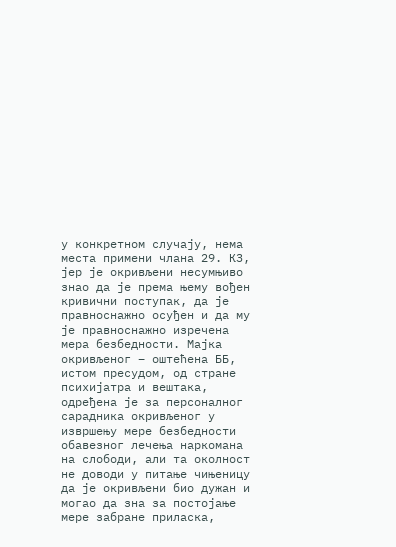у конкретном случају, нема места примени члана 29. КЗ, јер је окривљени несумњиво знао да је према њему вођен кривични поступак, да је правноснажно осуђен и да му је правноснажно изречена мера безбедности. Мајка окривљеног – оштећена ББ, истом пресудом, од стране психијатра и вештака, одређена је за персоналног сарадника окривљеног у извршењу мере безбедности обавезног лечења наркомана на слободи, али та околност не доводи у питање чињеницу да је окривљени био дужан и могао да зна за постојање мере забране приласка,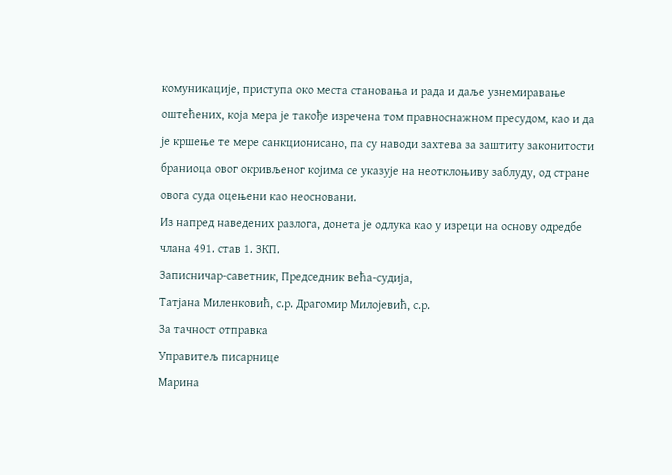комуникације, приступа око места становања и рада и даље узнемиравање оштећених, која мера је такође изречена том правноснажном пресудом, као и да је кршење те мере санкционисано, па су наводи захтева за заштиту законитости браниоца овог окривљеног којима се указује на неотклоњиву заблуду, од стране овога суда оцењени као неосновани.
Из напред наведених разлога, донета је одлука као у изреци на основу одредбе члана 491. став 1. ЗКП.
Записничар-саветник, Председник већа-судија,
Татјана Миленковић, с.р. Драгомир Милојевић, с.р.
За тачност отправка
Управитељ писарнице
Марина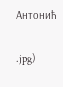Антонић

.jpg)